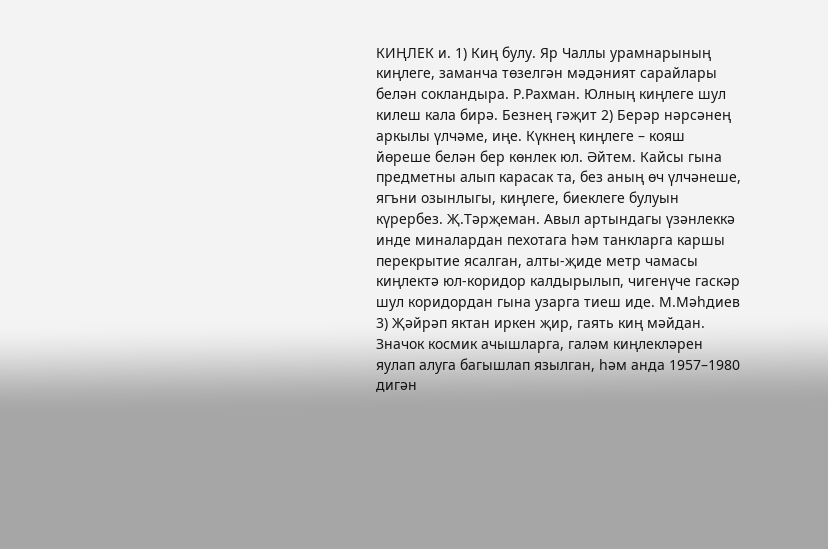КИҢЛЕК и. 1) Киң булу. Яр Чаллы урамнарының киңлеге, заманча төзелгән мәдәният сарайлары белән сокландыра. Р.Рахман. Юлның киңлеге шул килеш кала бирә. Безнең гәҗит 2) Берәр нәрсәнең аркылы үлчәме, иңе. Күкнең киңлеге – кояш йөреше белән бер көнлек юл. Әйтем. Кайсы гына предметны алып карасак та, без аның өч үлчәнеше, ягъни озынлыгы, киңлеге, биеклеге булуын күрербез. Җ.Тәрҗеман. Авыл артындагы үзәнлеккә инде миналардан пехотага һәм танкларга каршы перекрытие ясалган, алты-җиде метр чамасы киңлектә юл-коридор калдырылып, чигенүче гаскәр шул коридордан гына узарга тиеш иде. М.Мәһдиев 3) Җәйрәп яктан иркен җир, гаять киң мәйдан. Значок космик ачышларга, галәм киңлекләрен яулап алуга багышлап язылган, һәм анда 1957–1980 дигән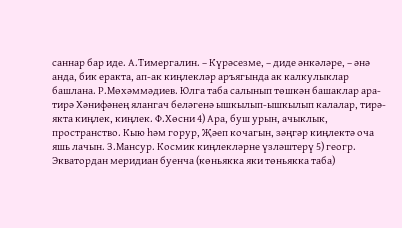саннар бар иде. А.Тимергалин. – Күрәсезме, – диде әнкәләре, – әнә анда, бик еракта, ап-ак киңлекләр аръягында ак калкулыклар башлана. Р.Мөхәммәдиев. Юлга таба салынып төшкән башаклар ара-тирә Хәнифәнең ялангач беләгенә ышкылып-ышкылып калалар, тирә-якта киңлек, киңлек. Ф.Хөсни 4) Ара, буш урын, ачыклык, пространство. Кыю һәм горур, Җәеп кочагын, зәңгәр киңлектә оча яшь лачын. З.Мансур. Космик киңлекләрне үзләштерү 5) геогр. Экватордан меридиан буенча (көньякка яки төньякка таба)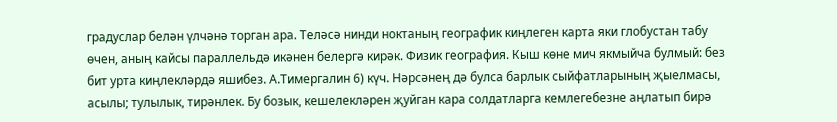градуслар белән үлчәнә торган ара. Теләсә нинди ноктаның географик киңлеген карта яки глобустан табу өчен, аның кайсы параллельдә икәнен белергә кирәк. Физик география. Кыш көне мич якмыйча булмый: без бит урта киңлекләрдә яшибез. А.Тимергалин 6) күч. Нәрсәнең дә булса барлык сыйфатларының җыелмасы, асылы; тулылык, тирәнлек. Бу бозык, кешелекләрен җуйган кара солдатларга кемлегебезне аңлатып бирә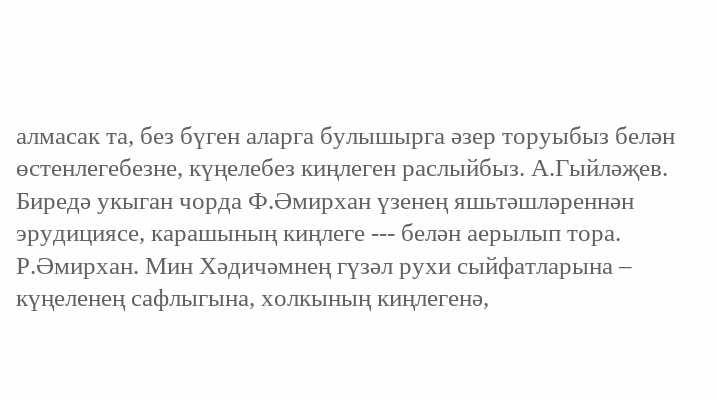алмасак та, без бүген аларга булышырга әзер торуыбыз белән өстенлегебезне, күңелебез киңлеген раслыйбыз. А.Гыйләҗев. Биредә укыган чорда Ф.Әмирхан үзенең яшьтәшләреннән эрудициясе, карашының киңлеге --- белән аерылып тора. Р.Әмирхан. Мин Хәдичәмнең гүзәл рухи сыйфатларына – күңеленең сафлыгына, холкының киңлегенә,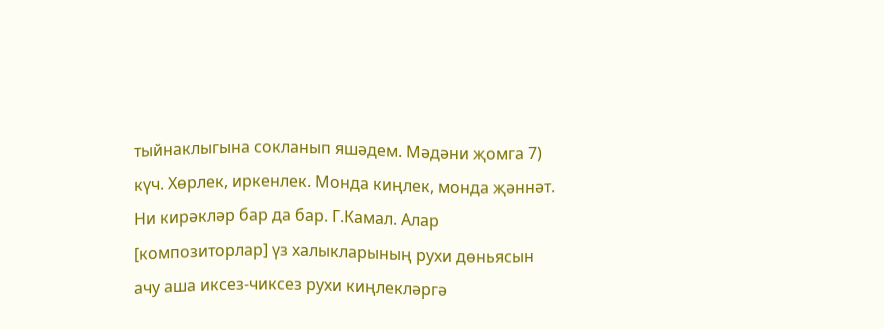тыйнаклыгына сокланып яшәдем. Мәдәни җомга 7) күч. Хөрлек, иркенлек. Монда киңлек, монда җәннәт. Ни кирәкләр бар да бар. Г.Камал. Алар [композиторлар] үз халыкларының рухи дөньясын ачу аша иксез-чиксез рухи киңлекләргә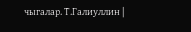чыгалар. Т.Галиуллин |